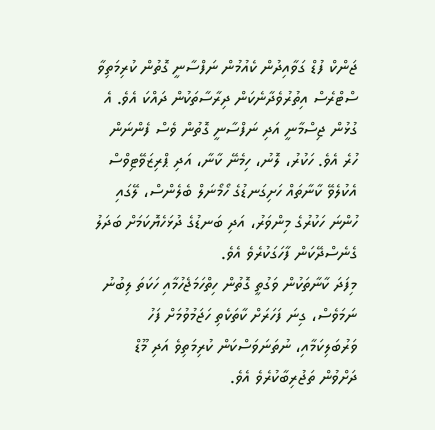ޖަންކް ފުޑް ގަވާއިދުން ކެއުމުން ނަފްސާނީ ގޮތުން ކުރިމަތިވާ ސްޓްރެސް އިތުރުވެދާނެކަން ދިރާސާތަކުން ދައްކަ އެވެ. އެ ގުޅުން ޖިސްމާނީ އަދި ނަފްސާނީ ގޮތުން ވެސް ފެންނަން ހުރެ އެވެ. ހަކުރު، ލޮނު، ހިމެނޭ ކާނާ، އަދި ޕްރިޒަވޭޓިވްސް އެކުލެވޭ ކާނާތައް ހަށިގަނޑުގެ ހޯމޯނަލް ބެލެންސް، ލޭގައި ހުންނަ ހަކުރުގެ މިންވަރު، އަދި ބަނޑުގެ ދުޅަހެޔޮކަމަށް ބަދަލު ގެނެސްދޭކަން ފާހަގަކުރެވެ އެވެ.
މިފަދަ ކާނާތަކުން ވަގުތީ ގޮތުން ހިތްހަމަޖެހުމާއި ހަކަތަ ލިބުނު ނަމަވެސް، ގިނަ ފަހަރަށް ކާތަކެތި ހަޖަމުވުމަށް ފަހު ވަރުބަލިކަމާއި، ނުތަނަވަސްކަން ކުރިމަތިވެ އަދި މޫޑް ދަށްވުން ތަޖުރިބާކުރެވެ އެވެ.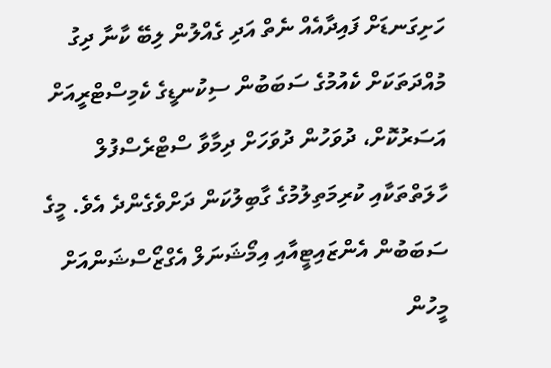ހަށިގަނޑަށް ފައިދާއެއް ނެތް އަދި ގެއްލުން ލިބޭ ކާނާ ދިގު މުއްދަތަކަށް ކެއުމުގެ ސަބަބުން ސިކުނޑީގެ ކެމިސްޓްރީއަށް އަސަރުކޮށް، ދުވަހުން ދުވަހަށް ދިމާވާ ސްޓްރެސްފުލް ހާލަތްތަކާއި ކުރިމަތިލުމުގެ ގާބިލުކަން ދަށްވެގެންދެ އެވެ. މީގެ ސަބަބުން އެންޒައިޓީއާއި އިމޯޝަނަލް އެގްޒޯސްޝަންއަށް މީހުން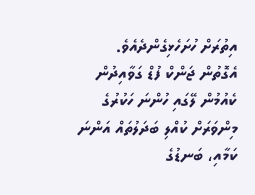އިތުރަށް ހުށަހެޅިގެންދެއެވެ. އެގޮތުން ޖަންކް ފުޑް ގަވާއިދުން ކެއުމުން ލޭގައި ހުންނަ ހަކުރުގެ މިންވަރަށް ކުއްލި ބަދަލުތައް އަންނަ ކަމާއި، ބަނޑުގެ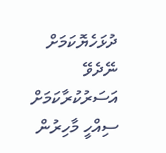ދުޅަހެޔޮކަމަށް ނޭދެވޭ އަސަރުކުރާކަމަށް ސިއްހީ މާހިރުން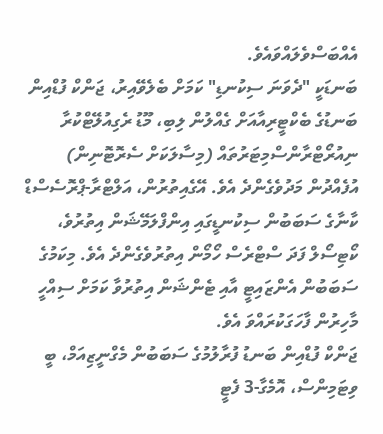އެއްބަސްވެލައްވައެވެ.
ބަނޑަކީ "ދެވަނަ ސިކުނޑި" ކަމަށް ބެލެވޭއިރު، ޖަންކް ފުޑްއިން ބަނޑުގެ ބެކްޓީރިއާއަށް ގެއްލުން ލިބި، މޫޑު ރެގިއުލޭޓްކުރާ ނިއުރޯޓްރާންސްމިޓަރުތައް (މިސާލަކަށް ސެރޮޓޮނިން) އުފެއްދުން މަދުވެގެންދެ އެވެ. އޭގެއިތުރުން، އަލްޓްރާ-ޕްރޮސެސްޑް ކާނާގެ ސަބަބުން ސިކުނޑީގައި އިންފްލަމޭޝަން އިތުރުވެ، ކޯޓިސޯލް ފަދަ ސްޓްރެސް ހޯމޯން އިތުރުވެގެންދެ އެވެ. މިކަމުގެ ސަބަބުން އެންޒައިޓީ އާއި ޓެންޝަން އިތުރުވާ ކަމަށް ސިއްހީ މާހިރުން ފާހަގަކުރައްވަ އެވެ.
ޖަންކް ފުޑްއިން ބަނޑު ފުރާލުމުގެ ސަބަބުން މެގްނީޒިއަމް، ބީ ވިޓަމިންސް، އޮމެގާ-3 ފެޓީ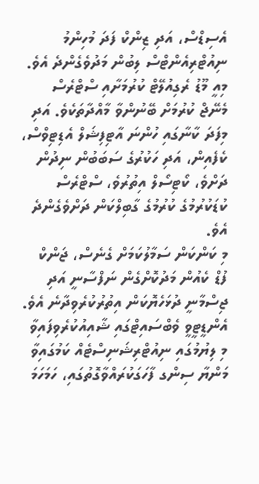އެސިޑްސް، އަދި ޒިންކް ފަދަ މުހިންމު ނިއުޓްރިއެންޓްސް ލިބުން މަދުވެގެންދެ އެވެ. މިއީ މޫޑު ރެގިއުލޭޓް ކުރުމަށާއި ސްޓްރެސް މެނޭޖް ކުރުމަށް ބޭނުންވާ މާއްދާތަކެވެ. އަދި މިފަދަ ކާނާގައި ހުންނަ އާޓިފިޝަލް އެޑިޓިވްސް، ކެފެއިން، އަދި ހަކުރުގެ ސަބަބުން ނިދުން ދަށްވެ، ކޯޓިސޯލް އިތުރުވެ، ސްޓްރެސް ކުޑަކުރުމުގެ ކުރުމުގެ ގާބިލްކަން ދަށްވެގެންދެ އެވެ.
މި ކަންކަން ސަމާލުކަމަށް ގެނެސް، ޖަންކް ފުޑް ކެއުން މަދުކޮށްގެން ނަފްސާނީ އަދި ޖިސްމާނީ ދުޅަހެޔޮކަން އިތުރުކުރެވިދާނެ އެވެ. އެންޑީޓީވީ ވެބްސައިޓްގައި ޝާއިއުކުރެވިފައިވާ މި ލިޔުމުގައި ނިއުޓްރިޝަނިސްޓެއް ކަމުގައިވާ މަންޔާ ސިންގ ފާހަގަކުރައްވާގޮތުގައި، ހަމަހަމަ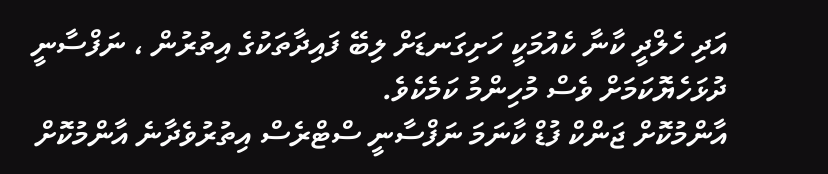އަދި ހެލްދީ ކާނާ ކެއުމަކީ ހަށިގަނޑަށް ލިބޭ ފައިދާތަކުގެ އިތުރުން ، ނަފްސާނީ ދުޅަހެޔޮކަމަށް ވެސް މުހިންމު ކަމެކެވެ.
އާންމުކޮށް ޖަންކް ފުޑް ކާނަމަ ނަފްސާނީ ސްޓްރެސް އިތުރުވެދާނެ އާންމުކޮށް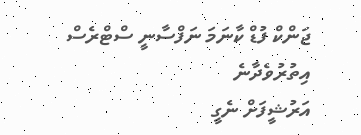ޖަންކް ފުޑް ކާނަމަ ނަފްސާނީ ސްޓްރެސް އިތުރުވެދާނެ
އަރުޝީފަށް ނެގީ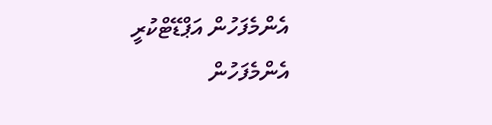އެންމެފަހުން އަޕްޑޭޓްކުރީ
އެންމެފަހުން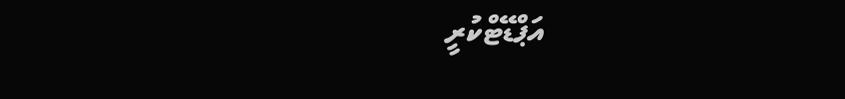އަޕްޑޭޓްކުރީ